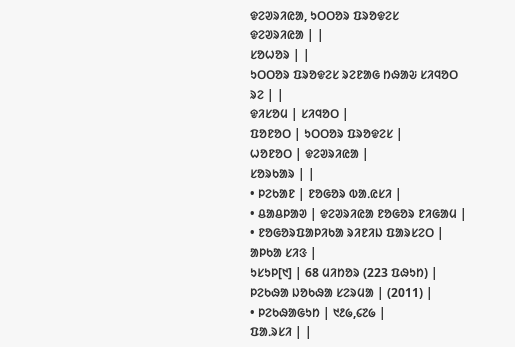ᱫᱮᱣᱨᱤᱭᱟ, ᱩᱛᱛᱚᱨ ᱯᱨᱚᱫᱮᱥ
ᱫᱮᱣᱨᱤᱭᱟ | |
ᱥᱚᱦᱚᱨ | |
ᱩᱛᱛᱚᱨ ᱯᱨᱚᱫᱮᱥ ᱨᱮᱱᱟᱜ ᱴᱷᱟᱶ ᱥᱤᱧᱚᱛ ᱨᱮ | |
ᱫᱤᱥᱚᱢ | ᱥᱤᱧᱚᱛ |
ᱯᱚᱱᱚᱛ | ᱩᱛᱛᱚᱨ ᱯᱨᱚᱫᱮᱥ |
ᱦᱚᱱᱚᱛ | ᱫᱮᱣᱨᱤᱭᱟ |
ᱥᱚᱨᱠᱟᱨ | |
• ᱞᱮᱠᱟᱱ | ᱱᱚᱜᱚᱨ ᱵᱟᱹᱭᱥᱤ |
• ᱪᱟᱪᱞᱟᱣ | ᱫᱮᱣᱨᱤᱭᱟ ᱱᱚᱜᱚᱨ ᱱᱤᱜᱟᱢ |
• ᱱᱚᱜᱚᱨᱯᱟᱞᱤᱠᱟ ᱨᱤᱱᱤᱡ ᱯᱟᱨᱥᱮᱛ | ᱟᱞᱠᱟ ᱥᱤᱝ |
ᱩᱥᱩᱞ[᱑] | 68 ᱢᱤᱴᱚᱨ (223 ᱯᱷᱩᱴ) |
ᱞᱮᱠᱷᱟ ᱡᱚᱠᱷᱟ ᱥᱮᱨᱢᱟ | (2011) |
• ᱞᱮᱠᱷᱟᱜᱩᱴ | ᱑᱒᱙,᱔᱗᱙ |
ᱯᱟᱹᱨᱥᱤ | |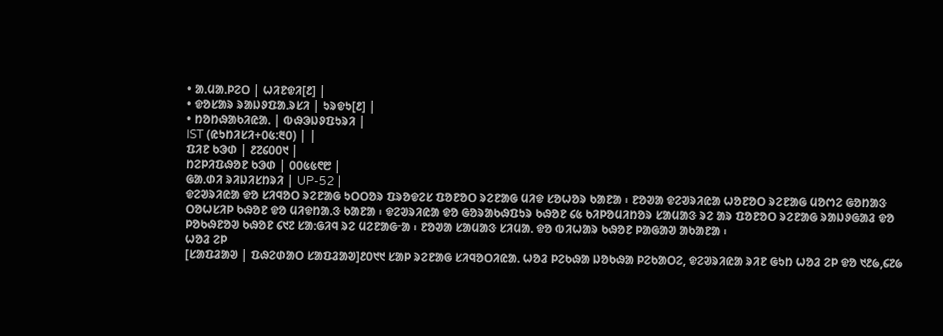• ᱟᱹᱢᱟᱹᱞᱮᱛ | ᱦᱤᱱᱫᱤ[᱒] |
• ᱫᱚᱥᱟᱨ ᱨᱟᱡᱽᱯᱟᱹᱨᱥᱤ | ᱩᱨᱫᱩ[᱒] |
• ᱴᱚᱴᱷᱟᱠᱤᱭᱟᱹ | ᱵᱷᱳᱡᱽᱯᱩᱨᱤ |
IST (ᱭᱩᱴᱤᱥᱤ+᱐᱕:᱓᱐) | |
ᱯᱤᱱ ᱠᱳᱰ | ᱒᱗᱔᱐᱐᱑ |
ᱴᱮᱞᱤᱯᱷᱚᱱ ᱠᱳᱰ | ᱐᱐᱕᱕᱖᱘ |
ᱜᱟᱹᱰᱤ ᱨᱤᱡᱤᱥᱴᱨᱤ | UP-52 |
ᱫᱮᱣᱨᱤᱭᱟ ᱫᱚ ᱥᱤᱧᱚᱛ ᱨᱮᱱᱟᱜ ᱩᱛᱛᱚᱨ ᱯᱨᱚᱫᱮᱥ ᱯᱚᱱᱚᱛ ᱨᱮᱱᱟᱜ ᱢᱤᱫ ᱥᱚᱦᱚᱨ ᱠᱟᱱᱟ ᱾ ᱱᱚᱣᱟ ᱫᱮᱣᱨᱤᱭᱟ ᱦᱚᱱᱚᱛ ᱨᱮᱱᱟᱜ ᱢᱚᱬᱮ ᱜᱚᱴᱟᱝ ᱛᱚᱦᱥᱤᱞ ᱠᱷᱚᱱ ᱫᱚ ᱢᱤᱫᱴᱟᱹᱝ ᱠᱟᱱᱟ ᱾ ᱫᱮᱣᱨᱤᱭᱟ ᱫᱚ ᱜᱚᱨᱟᱠᱷᱯᱩᱨ ᱠᱷᱚᱱ ᱔᱕ ᱠᱤᱞᱚᱢᱤᱴᱚᱨ ᱥᱟᱢᱟᱝ ᱨᱮ ᱟᱨ ᱯᱚᱱᱚᱛ ᱨᱮᱱᱟᱜ ᱨᱟᱡᱽᱜᱟᱲ ᱫᱚ ᱞᱚᱠᱷᱱᱚᱣ ᱠᱷᱚᱱ ᱔᱑᱗ ᱥᱟᱺᱜᱤᱧ ᱨᱮ ᱢᱮᱱᱟᱜᱼᱟ ᱾ ᱱᱚᱣᱟ ᱥᱟᱢᱟᱝ ᱥᱤᱢᱟᱹ ᱫᱚ ᱵᱤᱦᱟᱨ ᱠᱷᱚᱱ ᱞᱟᱜᱟᱣ ᱟᱠᱟᱱᱟ ᱾
ᱦᱚᱲ ᱮᱞ
[ᱥᱟᱯᱲᱟᱣ | ᱯᱷᱮᱰᱟᱛ ᱥᱟᱯᱲᱟᱣ]᱒᱐᱑᱑ ᱥᱟᱞ ᱨᱮᱱᱟᱜ ᱥᱤᱧᱚᱛᱤᱭᱟᱹ ᱦᱚᱲ ᱞᱮᱠᱷᱟ ᱡᱚᱠᱷᱟ ᱞᱮᱠᱟᱛᱮ, ᱫᱮᱣᱨᱤᱭᱟ ᱨᱤᱱ ᱜᱩᱴ ᱦᱚᱲ ᱮᱞ ᱫᱚ ᱑᱒᱙,᱔᱗᱙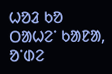ᱦᱚᱲ ᱠᱚ ᱛᱟᱦᱮᱸ ᱠᱟᱱᱟ, ᱚᱸᱰᱮ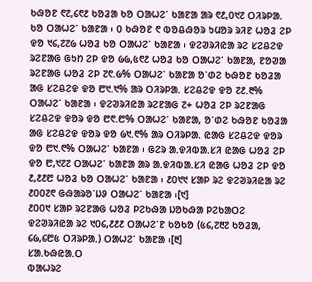ᱠᱷᱚᱱ ᱖᱗,᱔᱖᱒ ᱠᱚᱲᱟ ᱠᱚ ᱛᱟᱦᱮᱸ ᱠᱟᱱᱟ ᱟᱨ ᱖᱒,᱐᱑᱗ ᱛᱤᱨᱞᱟᱹ ᱠᱚ ᱛᱟᱦᱮᱸ ᱠᱟᱱᱟ ᱾ ᱐ ᱠᱷᱚᱱ ᱖ ᱵᱚᱪᱷᱚᱨ ᱩᱢᱚᱨ ᱨᱤᱱ ᱦᱚᱲ ᱮᱞ ᱫᱚ ᱑᱔,᱗᱗᱙ ᱦᱚᱲ ᱠᱚ ᱛᱟᱦᱮᱸ ᱠᱟᱱᱟ ᱾ ᱫᱮᱣᱨᱤᱭᱟ ᱨᱮ ᱥᱮᱪᱮᱫ ᱨᱮᱱᱟᱜ ᱜᱩᱴ ᱮᱞ ᱫᱚ ᱙᱙,᱕᱖᱒ ᱦᱚᱲ ᱠᱚ ᱛᱟᱦᱮᱸ ᱠᱟᱱᱟ, ᱱᱚᱣᱟ ᱨᱮᱱᱟᱜ ᱦᱚᱲ ᱮᱞ ᱗᱖.᱙% ᱛᱟᱦᱮᱸ ᱠᱟᱱᱟ ᱚᱸᱰᱮ ᱠᱷᱚᱱ ᱠᱚᱲᱟ ᱟᱜ ᱥᱮᱪᱮᱫ ᱫᱚ ᱘᱑.᱑% ᱟᱨ ᱛᱤᱨᱞᱟᱹ ᱥᱮᱪᱮᱫ ᱫᱚ ᱗᱒.᱓% ᱛᱟᱦᱮᱸ ᱠᱟᱱᱟ ᱾ ᱫᱮᱣᱨᱤᱭᱟ ᱨᱮᱱᱟᱜ ᱗+ ᱦᱚᱲ ᱮᱞ ᱨᱮᱱᱟᱜ ᱥᱮᱪᱮᱫ ᱫᱚᱨ ᱫᱚ ᱘᱖.᱘% ᱛᱟᱦᱮᱸ ᱠᱟᱱᱟ, ᱚᱸᱰᱮ ᱠᱷᱚᱱ ᱠᱚᱲᱟ ᱟᱜ ᱥᱮᱪᱮᱫ ᱫᱚᱨ ᱫᱚ ᱙᱑.᱖% ᱟᱨ ᱛᱤᱨᱞᱟᱹ ᱭᱟᱜ ᱥᱮᱪᱮᱫ ᱫᱚᱨ ᱫᱚ ᱘᱑.᱖% ᱛᱟᱦᱮᱸ ᱠᱟᱱᱟ ᱾ ᱜᱮᱨ ᱟᱹᱫᱤᱵᱟᱹᱥᱤ ᱭᱟᱜ ᱦᱚᱲ ᱮᱞ ᱫᱚ ᱘,᱑᱗᱗ ᱛᱟᱦᱮᱸ ᱠᱟᱱᱟ ᱟᱨ ᱟᱹᱫᱤᱵᱟᱹᱥᱤ ᱭᱟᱜ ᱦᱚᱲ ᱮᱞ ᱫᱚ ᱒,᱒᱒᱘ ᱦᱚᱲ ᱠᱚ ᱛᱟᱦᱮᱸ ᱠᱟᱱᱟ ᱾ ᱒᱐᱑᱑ ᱥᱟᱞ ᱨᱮ ᱫᱮᱣᱨᱤᱭᱟ ᱨᱮ ᱒᱐᱐᱗᱖ ᱜᱷᱟᱨᱚᱸᱡᱽ ᱛᱟᱦᱮᱸ ᱠᱟᱱᱟ ᱾[᱑]
᱒᱐᱐᱑ ᱥᱟᱞ ᱨᱮᱱᱟᱜ ᱦᱚᱲ ᱞᱮᱠᱷᱟ ᱡᱚᱠᱷᱟ ᱞᱮᱠᱟᱛᱮ ᱫᱮᱣᱨᱤᱭᱟ ᱨᱮ ᱑᱐᱔,᱒᱒᱒ ᱛᱟᱦᱮᱸᱱ ᱠᱚᱠᱚ (᱕᱔,᱗᱓᱗ ᱠᱚᱲᱟ, ᱔᱙,᱔᱘᱕ ᱛᱤᱨᱞᱟᱹ) ᱛᱟᱦᱮᱸ ᱠᱟᱱᱟ ᱾[᱓]
ᱥᱟᱹᱠᱷᱭᱟᱹᱛ
ᱵᱟᱦᱨᱮ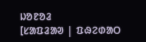ᱡᱚᱱᱚᱲ
[ᱥᱟᱯᱲᱟᱣ | ᱯᱷᱮᱰᱟᱛ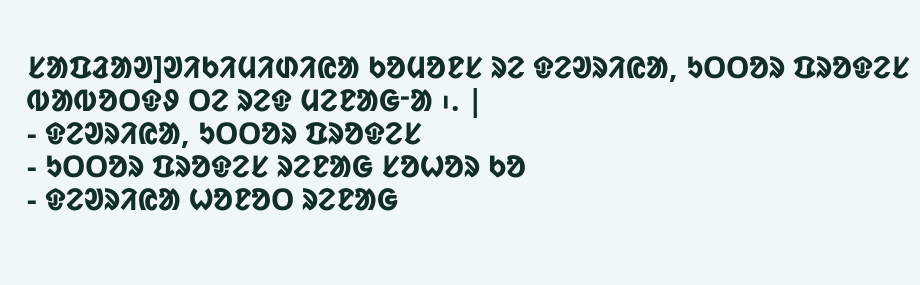ᱥᱟᱯᱲᱟᱣ]ᱣᱤᱠᱤᱢᱤᱰᱤᱭᱟ ᱠᱚᱢᱚᱱᱥ ᱨᱮ ᱫᱮᱣᱨᱤᱭᱟ, ᱩᱛᱛᱚᱨ ᱯᱨᱚᱫᱮᱥ ᱵᱟᱵᱚᱛᱫᱽ ᱛᱮ ᱨᱮᱫ ᱢᱮᱱᱟᱜᱼᱟ ᱾. |
- ᱫᱮᱣᱨᱤᱭᱟ, ᱩᱛᱛᱚᱨ ᱯᱨᱚᱫᱮᱥ
- ᱩᱛᱛᱚᱨ ᱯᱨᱚᱫᱮᱥ ᱨᱮᱱᱟᱜ ᱥᱚᱦᱚᱨ ᱠᱚ
- ᱫᱮᱣᱨᱤᱭᱟ ᱦᱚᱱᱚᱛ ᱨᱮᱱᱟᱜ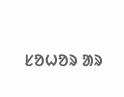ᱥᱚᱦᱚᱨ ᱟᱨ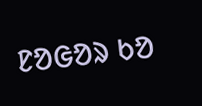ᱱᱚᱜᱚᱨ ᱠᱚ